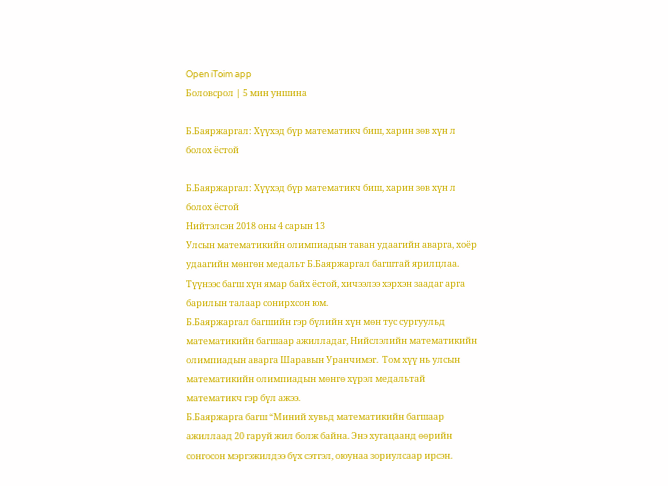Open iToim app
Боловсрол | 5 мин уншина

Б.Баяржаргал: Хүүхэд бүр математикч биш, харин зөв хүн л болох ёстой

Б.Баяржаргал: Хүүхэд бүр математикч биш, харин зөв хүн л болох ёстой
Нийтэлсэн 2018 оны 4 сарын 13
Улсын математикийн олимпиадын таван удаагийн аварга, хоёр удаагийн мөнгөн медальт Б.Баяржаргал багштай ярилцлаа. Түүнээс багш хүн ямар байх ёстой, хичээлээ хэрхэн заадаг арга барилын талаар сонирхсон юм.
Б.Баяржаргал багшийн гэр бүлийн хүн мөн тус сургуульд математикийн багшаар ажилладаг, Нийслэлийн математикийн олимпиадын аварга Шаравын Уранчимэг.  Том хүү нь улсын математикийн олимпиадын мөнгө хүрэл медальтай математикч гэр бүл ажээ.
Б.Баяржарга багш “Миний хувьд математикийн багшаар ажиллаад 20 гаруй жил болж байна. Энэ хугацаанд өөрийн сонгосон мэргэжилдээ бүх сэтгэл, оюунаа зориулсаар ирсэн.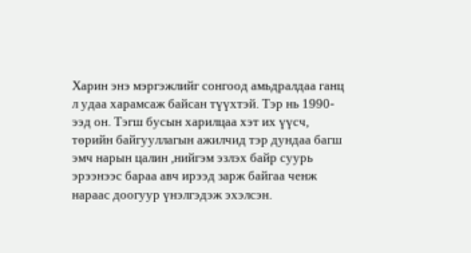Харин энэ мэргэжлийг сонгоод амьдралдаа ганц л удаа харамсаж байсан түүхтэй. Тэр нь 1990-ээд он. Тэгш бусын харилцаа хэт их үүсч, төрийн байгууллагын ажилчид тэр дундаа багш эмч нарын цалин ,нийгэм эзлэх байр суурь эрээнээс бараа авч ирээд зарж байгаа ченж нараас доогуур үнэлгэдэж эхэлсэн.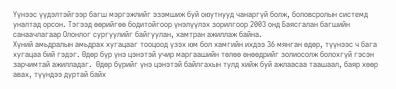Үүнээс үүдэлтэйгээр багш мэргэжлийг эзэмшиж буй оюутнууд чанаргүй болж, боловсролын системд уналтад орсон. Тэгээд өөрийгөө бодитойгоор үнэлүүлэх зорилгоор 2003 онд Баясгалан багшийн санаачлагаар Олонлог сургуулийг байгуулан, хамтран ажиллаж байна.
Хүний амьдралын амьдрах хугацааг тооцоод үзэх юм бол хамгийн ихдээ 36 мянган өдөр, түүнээс ч бага хугацаа бий гэдэг. Өдөр бүр үнэ цэнэтэй учир маргаашийн төлөө өнөөдрийг золиосолж болохгүй гэсэн зарчимтай ажилладаг.  Өдөр бүрийг үнэ цэнэтэй байлгахын тулд хийж буй ажлаасаа таашаал, баяр хөөр авах, түүндээ дуртай байх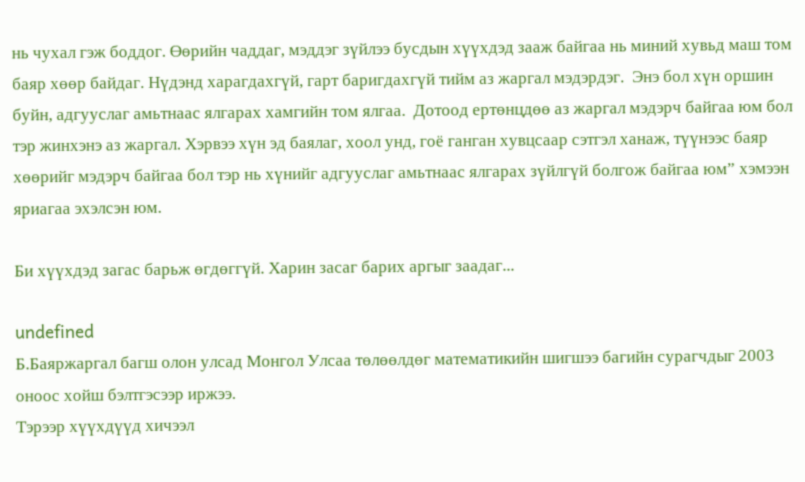нь чухал гэж боддог. Өөрийн чаддаг, мэддэг зүйлээ бусдын хүүхдэд зааж байгаа нь миний хувьд маш том баяр хөөр байдаг. Нүдэнд харагдахгүй, гарт баригдахгүй тийм аз жаргал мэдэрдэг.  Энэ бол хүн оршин буйн, адгууслаг амьтнаас ялгарах хамгийн том ялгаа.  Дотоод ертөнцдөө аз жаргал мэдэрч байгаа юм бол тэр жинхэнэ аз жаргал. Хэрвээ хүн эд баялаг, хоол унд, гоё ганган хувцсаар сэтгэл ханаж, түүнээс баяр хөөрийг мэдэрч байгаа бол тэр нь хүнийг адгууслаг амьтнаас ялгарах зүйлгүй болгож байгаа юм” хэмээн яриагаа эхэлсэн юм.

Би хүүхдэд загас барьж өгдөггүй. Харин засаг барих аргыг заадаг...

undefined
Б.Баяржаргал багш олон улсад Монгол Улсаа төлөөлдөг математикийн шигшээ багийн сурагчдыг 2003 оноос хойш бэлтгэсээр иржээ.
Тэрээр хүүхдүүд хичээл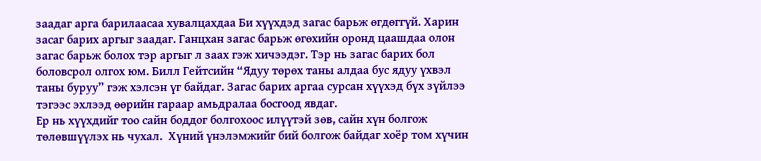заадаг арга барилаасаа хувалцахдаа Би хүүхдэд загас барьж өгдөггүй. Харин засаг барих аргыг заадаг. Ганцхан загас барьж өгөхийн оронд цаашдаа олон загас барьж болох тэр аргыг л заах гэж хичээдэг. Тэр нь загас барих бол боловсрол олгох юм. Билл Гейтсийн “Ядуу төрөх таны алдаа бус ядуу үхвэл таны буруу” гэж хэлсэн үг байдаг. Загас барих аргаа сурсан хүүхэд бүх зүйлээ тэгээс эхлээд өөрийн гараар амьдралаа босгоод явдаг.
Ер нь хүүхдийг тоо сайн боддог болгохоос илүүтэй зөв, сайн хүн болгож төлөвшүүлэх нь чухал.  Хүний үнэлэмжийг бий болгож байдаг хоёр том хүчин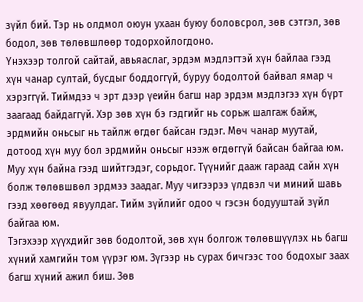зүйл бий. Тэр нь олдмол оюун ухаан буюу боловсрол, зөв сэтгэл, зөв бодол, зөв төлөвшлөөр тодорхойлогдоно.
Үнэхээр толгой сайтай, авьяаслаг, эрдэм мэдлэгтэй хүн байлаа гээд хүн чанар султай, бусдыг боддоггүй, буруу бодолтой байвал ямар ч хэрэггүй. Тиймдээ ч эрт дээр үеийн багш нар эрдэм мэдлэгээ хүн бүрт заагаад байдаггүй. Хэр зөв хүн бэ гэдгийг нь сорьж шалгаж байж, эрдмийн оньсыг нь тайлж өгдөг байсан гэдэг. Мөч чанар муутай, дотоод хүн муу бол эрдмийн оньсыг нээж өгдөггүй байсан байгаа юм.  Муу хүн байна гээд шийтгэдэг, сорьдог. Түүнийг дааж гараад сайн хүн болж төлөвшвөл эрдмээ заадаг. Муу чигээрээ үлдвэл чи миний шавь гээд хөөгөөд явуулдаг. Тийм зүйлийг одоо ч гэсэн бодууштай зүйл байгаа юм.
Тэгэхээр хүүхдийг зөв бодолтой, зөв хүн болгож төлөвшүүлэх нь багш хүний хамгийн том үүрэг юм. Зүгээр нь сурах бичгээс тоо бодохыг заах багш хүний ажил биш. Зөв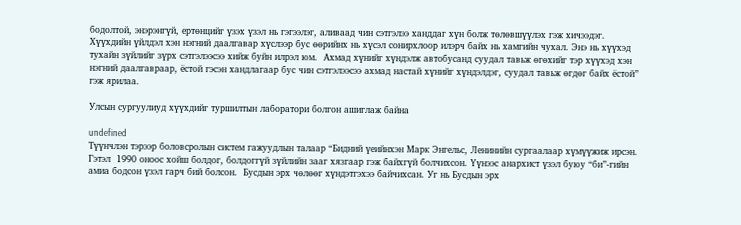бодолтой, энэрэнгүй, ертөнцийг үзэх үзэл нь гэгээлэг, аливаад чин сэтгэлээ ханддаг хүн болж төлөвшүүлэх гэж хичээдэг.  Хүүхдийн үйлдэл хэн нэгний даалгавар хүслээр бус өөрийнх нь хүсэл сонирхлоор илэрч байх нь хамгийн чухал. Энэ нь хүүхэд тухайн зүйлийг зүрх сэтгэлээсээ хийж буйн илрэл юм.  Ахмад хүнийг хүндэлж автобусанд суудал тавьж өгөхийг тэр хүүхэд хэн нэгний даалгавраар, ёстой гэсэн хандлагаар бус чин сэтгэлээсээ ахмад настай хүнийг хүндэлдэг, суудал тавьж өгдөг байх ёстой” гэж ярилаа.

Улсын сургуулиуд хүүхдийг туршилтын лаборатори болгон ашиглаж байна

undefined
Түүнчлэн тэрээр боловсролын систем гажуудлын талаар “Бидний үеийнхэн Марк Энгельс, Ленинийн сургаалаар хүмүүжиж ирсэн. Гэтэл  1990 оноос хойш болдог, болдоггүй зүйлийн зааг хязгаар гэж байхгүй болчихсон. Үүнээс анархист үзэл буюу “би”-гийн  амиа бодсон үзэл гарч бий болсон.  Бусдын эрх чөлөөг хүндэтгэхээ байчихсан. Уг нь Бусдын эрх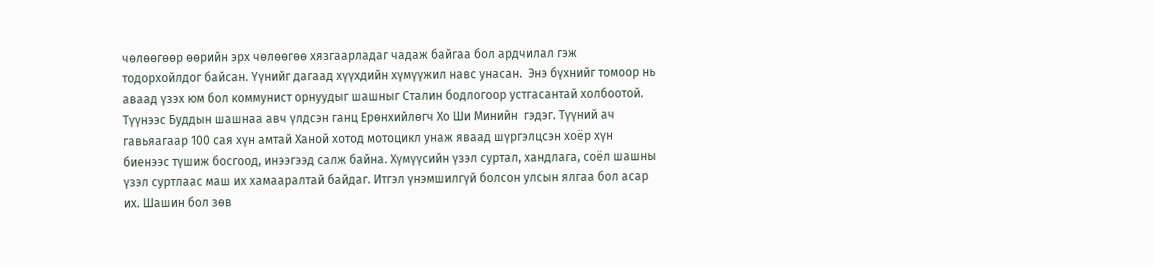чөлөөгөөр өөрийн эрх чөлөөгөө хязгаарладаг чадаж байгаа бол ардчилал гэж тодорхойлдог байсан. Үүнийг дагаад хүүхдийн хүмүүжил навс унасан.  Энэ бүхнийг томоор нь аваад үзэх юм бол коммунист орнуудыг шашныг Сталин бодлогоор устгасантай холбоотой.
Түүнээс Буддын шашнаа авч үлдсэн ганц Ерөнхийлөгч Хо Ши Минийн  гэдэг. Түүний ач гавьяагаар 100 сая хүн амтай Ханой хотод мотоцикл унаж яваад шүргэлцсэн хоёр хүн биенээс түшиж босгоод, инээгээд салж байна. Хүмүүсийн үзэл суртал, хандлага, соёл шашны үзэл суртлаас маш их хамааралтай байдаг. Итгэл үнэмшилгүй болсон улсын ялгаа бол асар их. Шашин бол зөв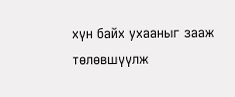хүн байх ухааныг зааж төлөвшүүлж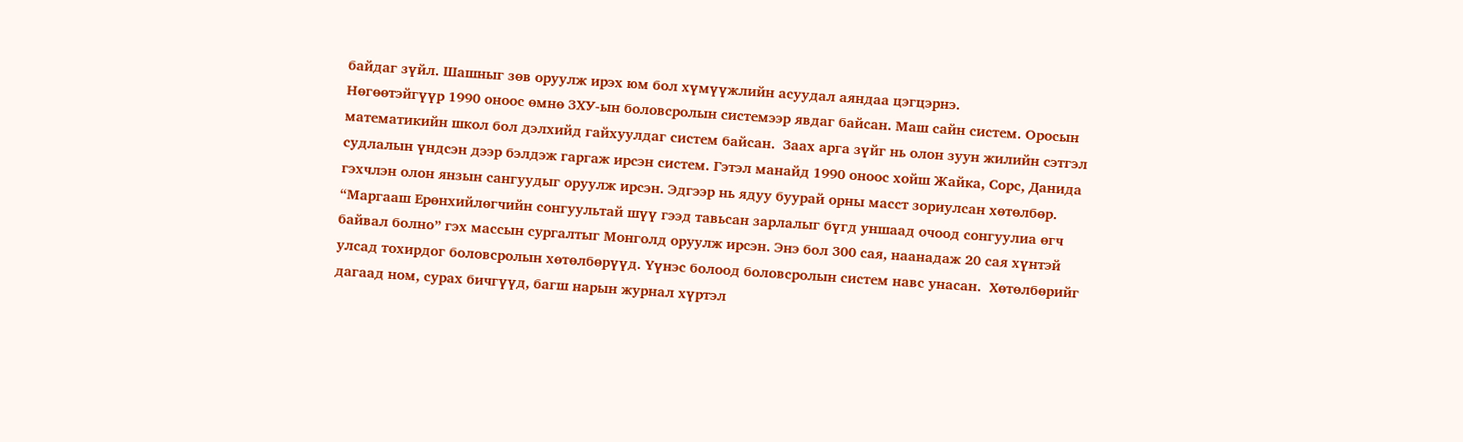байдаг зүйл. Шашныг зөв оруулж ирэх юм бол хүмүүжлийн асуудал аяндаа цэгцэрнэ.
Нөгөөтэйгүүр 1990 оноос өмнө ЗХУ-ын боловсролын системээр явдаг байсан. Маш сайн систем. Оросын математикийн школ бол дэлхийд гайхуулдаг систем байсан.  Заах арга зүйг нь олон зуун жилийн сэтгэл судлалын үндсэн дээр бэлдэж гаргаж ирсэн систем. Гэтэл манайд 1990 оноос хойш Жайка, Сорс, Данида гэхчлэн олон янзын сангуудыг оруулж ирсэн. Эдгээр нь ядуу буурай орны масст зориулсан хөтөлбөр. “Маргааш Ерөнхийлөгчийн сонгуультай шүү гээд тавьсан зарлалыг бүгд уншаад очоод сонгуулиа өгч байвал болно” гэх массын сургалтыг Монголд оруулж ирсэн. Энэ бол 300 сая, наанадаж 20 сая хүнтэй улсад тохирдог боловсролын хөтөлбөрүүд. Үүнэс болоод боловсролын систем навс унасан.  Хөтөлбөрийг дагаад ном, сурах бичгүүд, багш нарын журнал хүртэл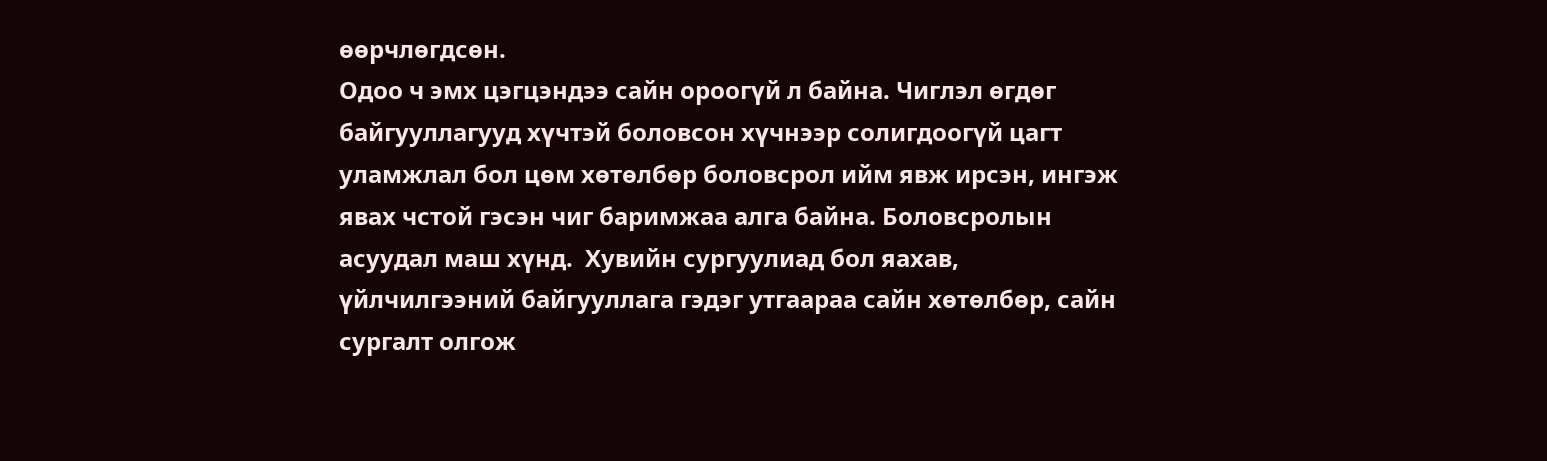өөрчлөгдсөн.
Одоо ч эмх цэгцэндээ сайн ороогүй л байна. Чиглэл өгдөг байгууллагууд хүчтэй боловсон хүчнээр солигдоогүй цагт уламжлал бол цөм хөтөлбөр боловсрол ийм явж ирсэн, ингэж явах чстой гэсэн чиг баримжаа алга байна. Боловсролын асуудал маш хүнд.  Хувийн сургуулиад бол яахав, үйлчилгээний байгууллага гэдэг утгаараа сайн хөтөлбөр, сайн сургалт олгож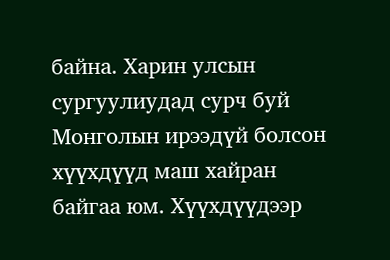байна. Харин улсын сургуулиудад сурч буй Монголын ирээдүй болсон хүүхдүүд маш хайран байгаа юм. Хүүхдүүдээр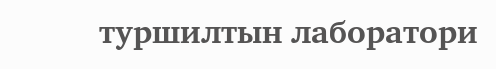туршилтын лаборатори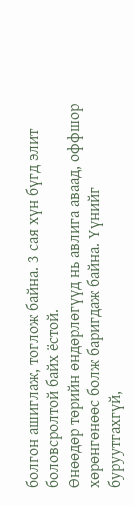болгон ашиглаж, тоглож байна. 3 сая хүн бүгд элит боловсролтой байх ёстой.
Өнөөдөр төрийн өндөрлөгүүд нь авлига аваад, оффшор хөрөнгөнөөс болж баригдаж байна. Үүнийг буруутгахгүй,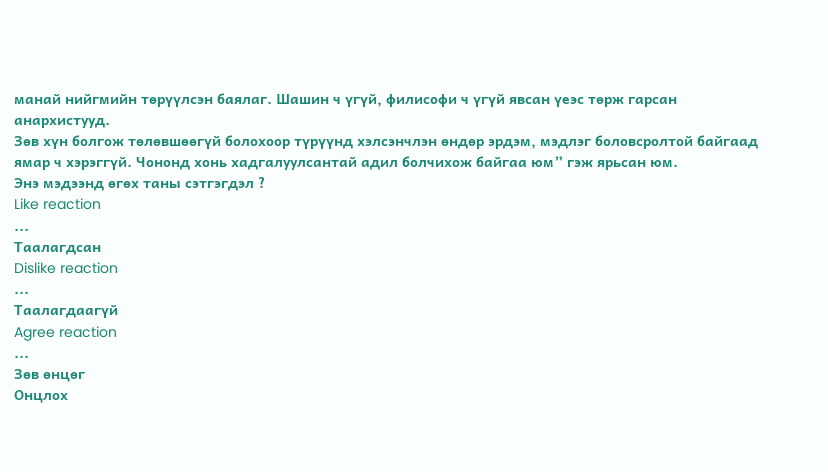манай нийгмийн төрүүлсэн баялаг. Шашин ч үгүй, филисофи ч үгүй явсан үеэс төрж гарсан анархистууд.
Зөв хүн болгож төлөвшөөгүй болохоор түрүүнд хэлсэнчлэн өндөр эрдэм, мэдлэг боловсролтой байгаад ямар ч хэрэггүй. Чононд хонь хадгалуулсантай адил болчихож байгаа юм” гэж ярьсан юм.
Энэ мэдээнд өгөх таны сэтгэгдэл ?
Like reaction
...
Таалагдсан
Dislike reaction
...
Таалагдаагүй
Agree reaction
...
Зөв өнцөг
Онцлох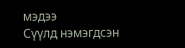мэдээ
Сүүлд нэмэгдсэн